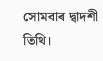সোমবাৰ দ্বাদশী তিথি।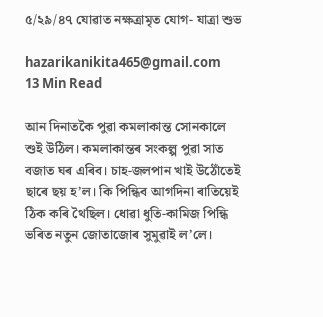৫/২৯/৪৭ যোৱাত নক্ষত্রামৃত যোগ- যাত্রা শুভ

hazarikanikita465@gmail.com
13 Min Read

আন দিনাতকৈ পুৱা কমলাকান্ত সোনকালে শুই উঠিল। কমলাকান্তৰ সংকল্প পুৱা সাত বজাত ঘৰ এৰিব। চাহ-জলপান খাই উঠোঁতেই ছাৰে ছয় হ’ল। কি পিন্ধিব আগদিনা ৰাতিয়েই ঠিক কৰি থৈছিল। ধোৱা ধুতি-কামিজ পিন্ধি ভৰিত নতুন জোতাজোৰ সুমুৱাই ল’লে।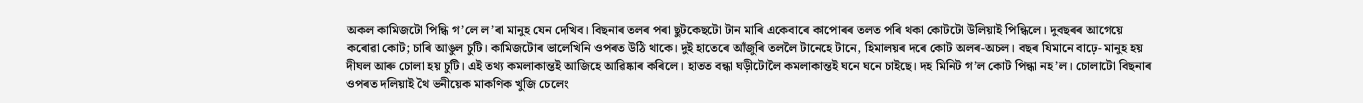অকল কামিজটো পিন্ধি গ’লে ল’ৰা মানুহ যেন দেখিব। বিছনাৰ তলৰ পৰা ছুটকেছটো টান মাৰি একেবাৰে কাপোৰৰ তলত পৰি থকা কোটটো উলিয়াই পিন্ধিলে। দুবছৰৰ আগেয়ে কৰোৱা কোট; চাৰি আঙুল চুটি। কামিজটোৰ ভালেখিনি ওপৰত উঠি থাকে। দুই হাতেৰে আঁজুৰি তললৈ টানেহে টানে, হিমালয়ৰ দৰে কোট অলৰ-অচল। বছৰ যিমানে বাঢ়ে- মানুহ হয় দীঘল আৰু চোলা হয় চুটি। এই তথ্য কমলাকান্তই আজিহে আৱিষ্কাৰ কৰিলে। হাতত বন্ধা ঘড়ীটোলৈ কমলাকান্তই ঘনে ঘনে চাইছে। দহ মিনিট গ’ল কোট পিন্ধা নহ’ল। চোলাটো বিছনাৰ ওপৰত দলিয়াই থৈ ভনীয়েক মাকণিক খুজি চেলেং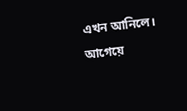এখন আনিলে। আগেয়ে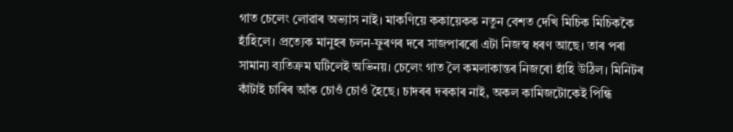গাত চেলেং লোৱাৰ অভ্যাস নাই। মাকণিয়ে ককায়েকক নতুন বেশত দেখি মিচিক মিচিককৈ হাঁহিলে। প্রত্যেক মানুহৰ চলন-ফুৰণৰ দৰে সাজপাৰৰো এটা নিজস্ব ধৰণ আছে। তাৰ পৰা সামান্য ব্যতিক্রম ঘটিলেই অভিনয়। চেলেং গাত লৈ কমলাকান্তৰ নিজৰো হাঁহি উঠিল। মিনিটৰ কাঁটাই চাৰিৰ আঁক চোওঁ চোওঁ হৈছে। চাদৰৰ দৰকাৰ নাই, অকল কামিজটোকেই পিন্ধি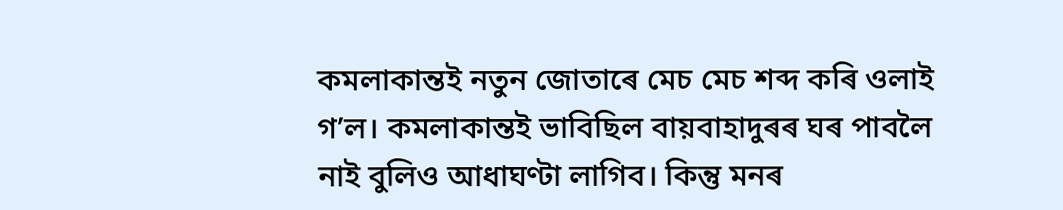কমলাকান্তই নতুন জোতাৰে মেচ মেচ শব্দ কৰি ওলাই গ’ল। কমলাকান্তই ভাবিছিল বায়বাহাদুৰৰ ঘৰ পাবলৈ নাই বুলিও আধাঘণ্টা লাগিব। কিন্তু মনৰ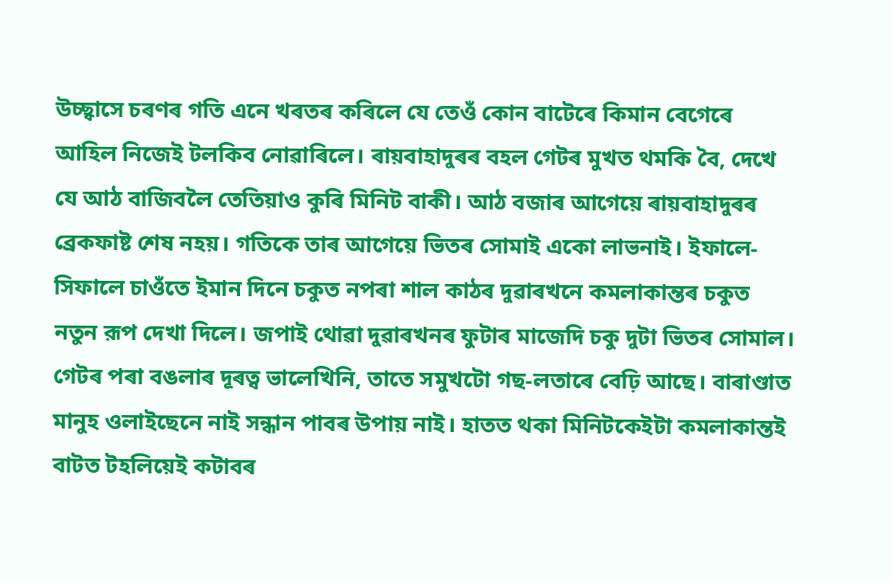উচ্ছ্বাসে চৰণৰ গতি এনে খৰতৰ কৰিলে যে তেওঁ কোন বাটেৰে কিমান বেগেৰে আহিল নিজেই টলকিব নোৱাৰিলে। ৰায়বাহাদুৰৰ বহল গেটৰ মুখত থমকি বৈ, দেখে যে আঠ বাজিবলৈ তেতিয়াও কুৰি মিনিট বাকী। আঠ বজাৰ আগেয়ে ৰায়বাহাদুৰৰ ব্রেকফাষ্ট শেষ নহয়। গতিকে তাৰ আগেয়ে ভিতৰ সোমাই একো লাভনাই। ইফালে-সিফালে চাওঁতে ইমান দিনে চকুত নপৰা শাল কাঠৰ দুৱাৰখনে কমলাকান্তৰ চকুত নতুন রূপ দেখা দিলে। জপাই থোৱা দুৱাৰখনৰ ফুটাৰ মাজেদি চকু দুটা ভিতৰ সোমাল। গেটৰ পৰা বঙলাৰ দূৰত্ব ভালেখিনি, তাতে সমুখটো গছ-লতাৰে বেঢ়ি আছে। বাৰাণ্ডাত মানুহ ওলাইছেনে নাই সন্ধান পাবৰ উপায় নাই। হাতত থকা মিনিটকেইটা কমলাকান্তই বাটত টহলিয়েই কটাবৰ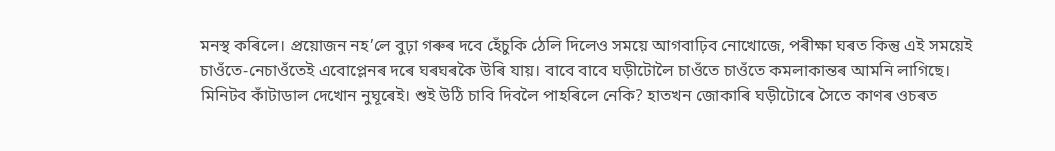মনস্থ কৰিলে। প্রয়োজন নহ’লে বুঢ়া গৰুৰ দবে হেঁচুকি ঠেলি দিলেও সময়ে আগবাঢ়িব নোখোজে, পৰীক্ষা ঘৰত কিন্তু এই সময়েই চাওঁতে-নেচাওঁতেই এবোপ্লেনৰ দৰে ঘৰঘৰকৈ উৰি যায়। বাবে বাবে ঘড়ীটোলৈ চাওঁতে চাওঁতে কমলাকান্তৰ আমনি লাগিছে। মিনিটব কাঁটাডাল দেখোন নুঘূৰেই। শুই উঠি চাবি দিবলৈ পাহৰিলে নেকি? হাতখন জোকাৰি ঘড়ীটোৰে সৈতে কাণৰ ওচৰত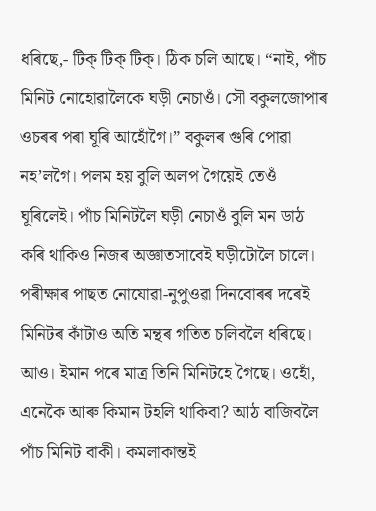ধৰিছে,- টিক্ টিক্ টিক্। ঠিক চলি আছে। “নাই, পাঁচ মিনিট নোহোৱালৈকে ঘড়ী নেচাওঁ। সৌ বকুলজোপাৰ ওচৰৰ পৰা ঘূৰি আহোঁগৈ।” বকুলৰ গুৰি পোৱা নহ’লগৈ। পলম হয় বুলি অলপ গৈয়েই তেওঁ ঘূৰিলেই। পাঁচ মিনিটলৈ ঘড়ী নেচাওঁ বুলি মন ডাঠ কৰি থাকিও নিজৰ অজ্ঞাতসাবেই ঘড়ীটোলৈ চালে। পৰীক্ষাৰ পাছত নোযোৱা-নুপুওৱা দিনবোৰৰ দৰেই মিনিটৰ কাঁটাও অতি মন্থৰ গতিত চলিবলৈ ধৰিছে। আও। ইমান পৰে মাত্র তিনি মিনিটহে গৈছে। ওহোঁ, এনেকৈ আৰু কিমান টহলি থাকিবা? আঠ বাজিবলৈ পাঁচ মিনিট বাকী। কমলাকান্তই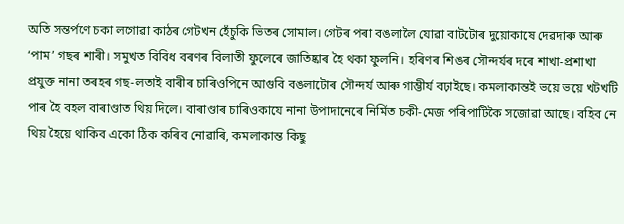অতি সন্তর্পণে চকা লগোৱা কাঠৰ গেটখন হেঁচুকি ভিতৰ সোমাল। গেটৰ পৰা বঙলালৈ যোৱা বাটটোৰ দুয়োকাষে দেৱদাৰু আৰু ‘পাম’ গছৰ শাৰী। সমুখত বিবিধ বৰণৰ বিলাতী ফুলেৰে জাতিষ্কাৰ হৈ থকা ফুলনি। হৰিণৰ শিঙৰ সৌন্দৰ্যৰ দৰে শাখা-প্রশাখা প্রযুক্ত নানা তৰহৰ গছ-লতাই বাৰীৰ চাৰিওপিনে আগুবি বঙলাটোৰ সৌন্দৰ্য আৰু গাম্ভীর্য বঢ়াইছে। কমলাকান্তই ভয়ে ভয়ে খটখটি পাৰ হৈ বহল বাৰাণ্ডাত থিয় দিলে। বাৰাণ্ডাৰ চাৰিওকাযে নানা উপাদানেৰে নিৰ্মিত চকী-মেজ পৰিপাটিকৈ সজোৱা আছে। বহিব নে থিয় হৈয়ে থাকিব একো ঠিক কৰিব নোৱাৰি, কমলাকান্ত কিছু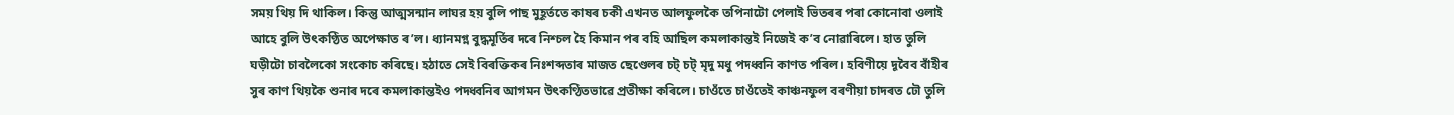সময় থিয় দি থাকিল। কিন্তু আত্মসন্মান লাঘর হয় বুলি পাছ মুহূর্ততে কাষৰ চকী এখনত আলফুলকৈ তপিনাটো পেলাই ভিতৰৰ পৰা কোনোবা ওলাই আহে বুলি উৎকণ্ঠিত অপেক্ষাত ৰ’ল। ধ্যানমগ্ন বুদ্ধমূর্তিৰ দৰে নিশ্চল হৈ কিমান পৰ বহি আছিল কমলাকান্তই নিজেই ক’ব নোৱাৰিলে। হাত তুলি ঘড়ীটো চাবলৈকো সংকোচ কৰিছে। হঠাতে সেই বিৰক্তিকৰ নিঃশব্দতাৰ মাজত ছেণ্ডেলৰ চট্ চট্ মৃদু মধু পদধ্বনি কাণত পৰিল। হবিণীয়ে দূবৈব বাঁহীৰ সুৰ কাণ থিয়কৈ শুনাৰ দৰে কমলাকান্তইও পদধ্বনিৰ আগমন উৎকণ্ঠিতভাৱে প্রতীক্ষা কৰিলে। চাওঁতে চাওঁতেই কাঞ্চনফুল বৰণীয়া চাদৰত ঢৌ তুলি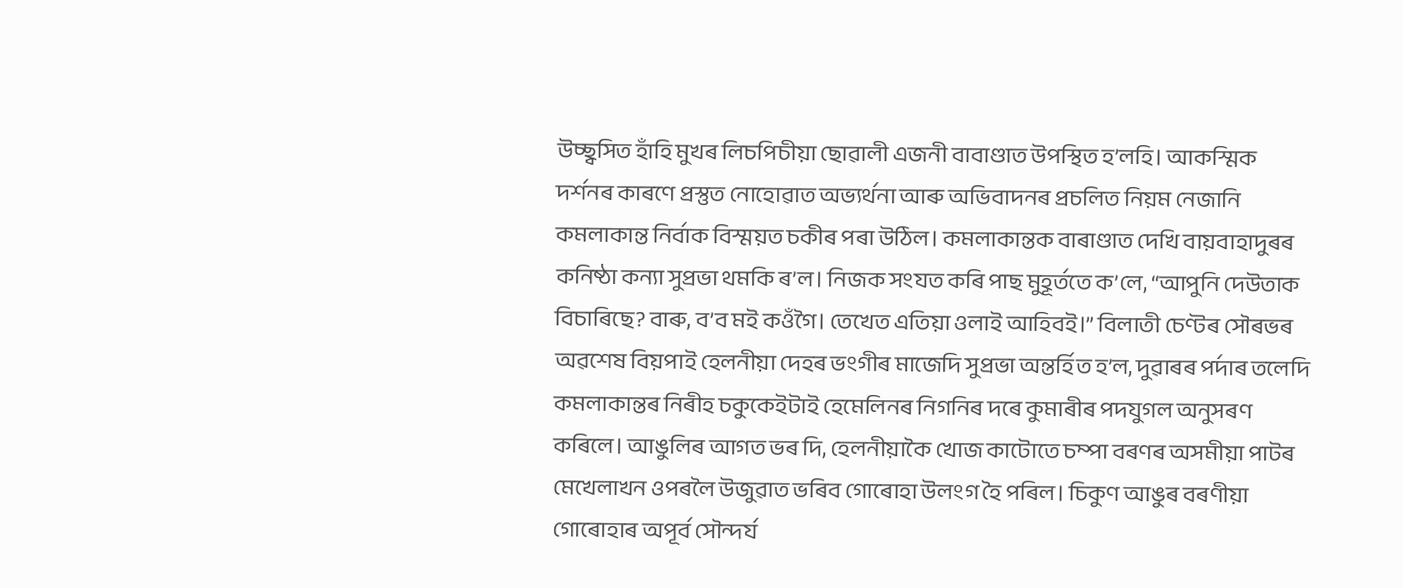উচ্ছ্বসিত হাঁহি মুখৰ লিচপিচীয়া ছোৱালী এজনী বাবাণ্ডাত উপস্থিত হ’লহি। আকস্মিক দৰ্শনৰ কাৰণে প্রস্তুত নোহোৱাত অভ্যর্থনা আৰু অভিবাদনৰ প্ৰচলিত নিয়ম নেজানি কমলাকান্ত নির্বাক বিস্ময়ত চকীৰ পৰা উঠিল। কমলাকান্তক বাৰাণ্ডাত দেখি বায়বাহাদুৰৰ কনিষ্ঠা কন্যা সুপ্রভা থমকি ৰ’ল। নিজক সংযত কৰি পাছ মুহূর্ততে ক’লে, “আপুনি দেউতাক বিচাৰিছে? বাৰু, ব’ব মই কওঁগৈ। তেখেত এতিয়া ওলাই আহিবই।” বিলাতী চেণ্টৰ সৌৰভৰ অৱশেষ বিয়পাই হেলনীয়া দেহৰ ভংগীৰ মাজেদি সুপ্রভা অন্তর্হিত হ’ল, দুৱাৰৰ পৰ্দাৰ তলেদি কমলাকান্তৰ নিৰীহ চকুকেইটাই হেমেলিনৰ নিগনিৰ দৰে কুমাৰীৰ পদযুগল অনুসৰণ কৰিলে। আঙুলিৰ আগত ভৰ দি, হেলনীয়াকৈ খোজ কাটোতে চম্পা বৰণৰ অসমীয়া পাটৰ মেখেলাখন ওপৰলৈ উজুৱাত ভৰিব গোৰোহা উলংগ হৈ পৰিল। চিকুণ আঙুৰ বৰণীয়া গোৰোহাৰ অপূর্ব সৌন্দর্য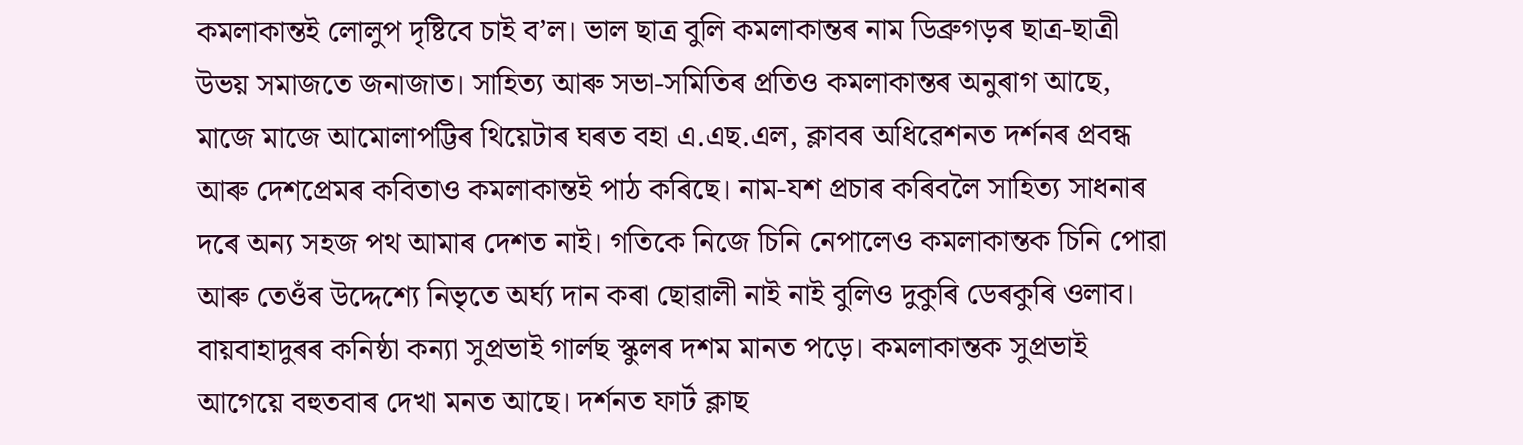কমলাকান্তই লোলুপ দৃষ্টিবে চাই ব’ল। ভাল ছাত্ৰ বুলি কমলাকান্তৰ নাম ডিব্ৰুগড়ৰ ছাত্র-ছাত্রী উভয় সমাজতে জনাজাত। সাহিত্য আৰু সভা-সমিতিৰ প্রতিও কমলাকান্তৰ অনুৰাগ আছে, মাজে মাজে আমোলাপট্টিৰ থিয়েটাৰ ঘৰত বহা এ.এছ.এল, ক্লাবৰ অধিৱেশনত দৰ্শনৰ প্ৰবন্ধ আৰু দেশপ্রেমৰ কবিতাও কমলাকান্তই পাঠ কৰিছে। নাম-যশ প্ৰচাৰ কৰিবলৈ সাহিত্য সাধনাৰ দৰে অন্য সহজ পথ আমাৰ দেশত নাই। গতিকে নিজে চিনি নেপালেও কমলাকান্তক চিনি পোৱা আৰু তেওঁৰ উদ্দেশ্যে নিভৃতে অর্ঘ্য দান কৰা ছোৱালী নাই নাই বুলিও দুকুৰি ডেৰকুৰি ওলাব। বায়বাহাদুৰৰ কনিষ্ঠা কন্যা সুপ্রভাই গাৰ্লছ স্কুলৰ দশম মানত পড়ে। কমলাকান্তক সুপ্রভাই আগেয়ে বহুতবাৰ দেখা মনত আছে। দর্শনত ফার্ট ক্লাছ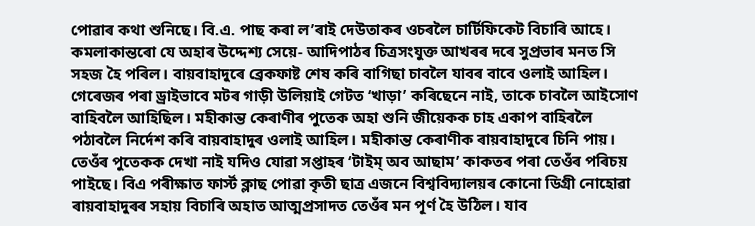পোৱাৰ কথা শুনিছে। বি.এ. পাছ কৰা ল’ৰাই দেউতাকৰ ওচৰলৈ চার্টিফিকেট বিচাৰি আহে। কমলাকান্তৰো যে অহাৰ উদ্দেশ্য সেয়ে- আদিপাঠৰ চিত্ৰসংযুক্ত আখৰৰ দৰে সুপ্ৰভাৰ মনত সি সহজ হৈ পৰিল। বায়বাহাদুৰে ব্রেকফাষ্ট শেষ কৰি বাগিছা চাবলৈ যাবৰ বাবে ওলাই আহিল। গেৰেজৰ পৰা ড্রাইভাবে মটৰ গাড়ী উলিয়াই গেটত ‘খাড়া’ কৰিছেনে নাই, তাকে চাবলৈ আইসোণ বাহিবলৈ আহিছিল। মহীকান্ত কেৰাণীৰ পুতেক অহা শুনি জীয়েকক চাহ একাপ বাহিৰলৈ পঠাবলৈ নিৰ্দেশ কৰি বায়বাহাদুৰ ওলাই আহিল। মহীকান্ত কেৰাণীক ৰায়বাহাদুৰে চিনি পায়। তেওঁৰ পুতেকক দেখা নাই যদিও যোৱা সপ্তাহৰ ‘টাইম্ অব আছাম’ কাকতৰ পৰা তেওঁৰ পৰিচয় পাইছে। বিএ পৰীক্ষাত ফার্স্ট ক্লাছ পোৱা কৃতী ছাত্র এজনে বিশ্ববিদ্যালয়ৰ কোনো ডিগ্রী নোহোৱা ৰায়বাহাদুৰৰ সহায় বিচাৰি অহাত আত্মপ্রসাদত তেওঁৰ মন পূৰ্ণ হৈ উঠিল। যাব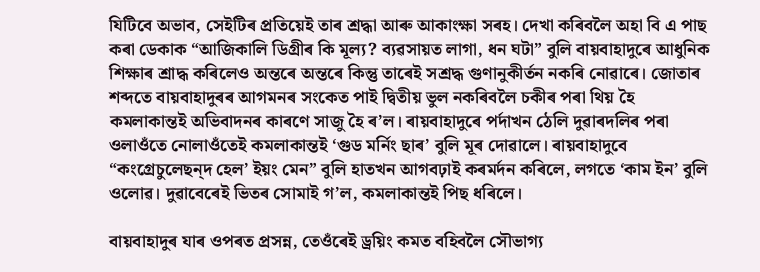যিটিবে অভাব, সেইটিৰ প্ৰতিয়েই তাৰ শ্ৰদ্ধা আৰু আকাংক্ষা সৰহ। দেখা কৰিবলৈ অহা বি এ পাছ কৰা ডেকাক “আজিকালি ডিগ্ৰীৰ কি মূল্য? ব্যৱসায়ত লাগা, ধন ঘটা” বুলি বায়বাহাদুৰে আধুনিক শিক্ষাৰ শ্রাদ্ধ কৰিলেও অন্তৰে অন্তৰে কিন্তু তাৰেই সশ্রদ্ধ গুণানুকীর্তন নকৰি নোৱাৰে। জোতাৰ শব্দতে বায়বাহাদুৰৰ আগমনৰ সংকেত পাই দ্বিতীয় ভুল নকৰিবলৈ চকীৰ পৰা থিয় হৈ কমলাকান্তই অভিবাদনৰ কাৰণে সাজু হৈ ৰ’ল। ৰায়বাহাদুৰে পর্দাখন ঠেলি দুৱাৰদলিৰ পৰা ওলাওঁতে নোলাওঁতেই কমলাকান্তই ‘গুড মর্নিং ছাৰ’ বুলি মূৰ দোৱালে। ৰায়বাহাদুবে “কংগ্ৰেচুলেছন্‌দ হেল’ ইয়ং মেন” বুলি হাতখন আগবঢ়াই কৰমৰ্দন কৰিলে, লগতে ‘কাম ইন’ বুলি ওলোৱ। দুৱাবেৰেই ভিতৰ সোমাই গ’ল, কমলাকান্তই পিছ ধৰিলে।

বায়বাহাদুৰ যাৰ ওপৰত প্রসন্ন, তেওঁৰেই ড্রয়িং কমত বহিবলৈ সৌভাগ্য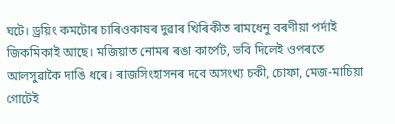ঘটে। ড্রয়িং কমটোৰ চাৰিওকাষৰ দুৱাৰ খিৰিকীত ৰামধেনু বৰণীয়া পর্দাই জিকমিকাই আছে। মজিয়াত নোমৰ ৰঙা কার্পেট, ভবি দিলেই ওপৰতে আলসুৱাকৈ দাঙি ধৰে। ৰাজসিংহাসনৰ দবে অসংখ্য চকী, চোফা, মেজ-মাচিয়া গোটেই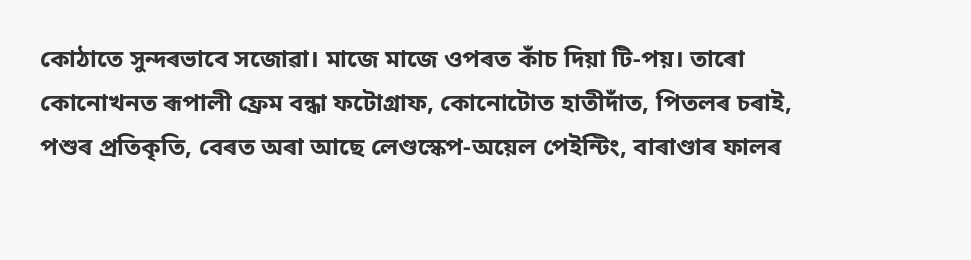কোঠাতে সুন্দৰভাবে সজোৱা। মাজে মাজে ওপৰত কাঁচ দিয়া টি-পয়। তাৰো কোনোখনত ৰূপালী ফ্রেম বন্ধা ফটোগ্রাফ, কোনোটোত হাতীদাঁত, পিতলৰ চৰাই, পশুৰ প্ৰতিকৃতি, বেৰত অৰা আছে লেণ্ডস্কেপ-অয়েল পেইন্টিং, বাৰাণ্ডাৰ ফালৰ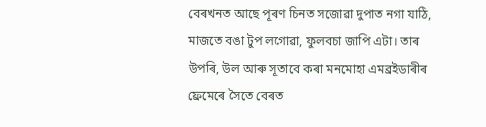বেৰখনত আছে পূৰণ চিনত সজোৱা দুপাত নগা যাঠি, মাজতে বঙা টুপ লগোৱা, ফুলবচা জাপি এটা। তাৰ উপৰি, উল আৰু সূতাবে কৰা মনমোহা এমব্ৰইডাৰীৰ ফ্ৰেমেৰে সৈতে বেৰত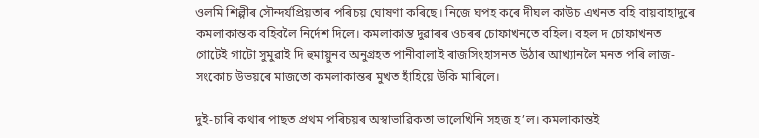ওলমি শিল্পীৰ সৌন্দর্যপ্রিয়তাৰ পৰিচয় ঘোষণা কৰিছে। নিজে ঘপহ কৰে দীঘল কাউচ এখনত বহি বায়বাহাদুৰে কমলাকান্তক বহিবলৈ নির্দেশ দিলে। কমলাকান্ত দুৱাৰৰ ওচৰৰ চোফাখনতে বহিল। বহল দ চোফাখনত গোটেই গাটো সুমুৱাই দি হুমায়ুনব অনুগ্রহত পানীবালাই ৰাজসিংহাসনত উঠাৰ আখ্যানলৈ মনত পৰি লাজ-সংকোচ উভয়ৰে মাজতো কমলাকান্তৰ মুখত হাঁহিয়ে উকি মাৰিলে।

দুই-চাৰি কথাৰ পাছত প্রথম পৰিচয়ৰ অস্বাভাৱিকতা ভালেখিনি সহজ হ’ল। কমলাকান্তই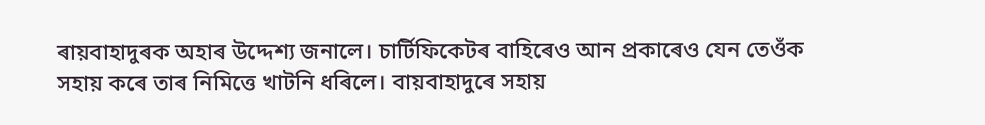ৰায়বাহাদুৰক অহাৰ উদ্দেশ্য জনালে। চার্টিফিকেটৰ বাহিৰেও আন প্ৰকাৰেও যেন তেওঁক সহায় কৰে তাৰ নিমিত্তে খাটনি ধৰিলে। বায়বাহাদুৰে সহায়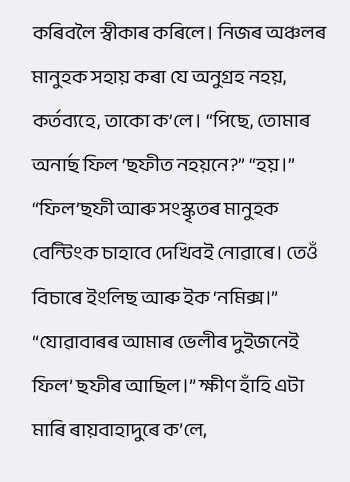কৰিবলৈ স্বীকাৰ কৰিলে। নিজৰ অঞ্চলৰ মানুহক সহায় কৰা যে অনুগ্রহ নহয়, কর্তব্যহে, তাকো ক’লে। “পিছে, তোমাৰ অনাৰ্ছ ফিল ‘ছফীত নহয়নে?” “হয়।” “ফিল’ছফী আৰু সংস্কৃতৰ মানুহক বেন্টিংক চাহাবে দেখিবই নোৱাৰে। তেওঁ বিচাৰে ইংলিছ আৰু ইক ‘নমিক্স।” “যোৱাবাৰৰ আমাৰ ভেলীৰ দুইজনেই ফিল’ ছফীৰ আছিল।” ক্ষীণ হাঁহি এটা মাৰি ৰায়বাহাদুৰে ক’লে,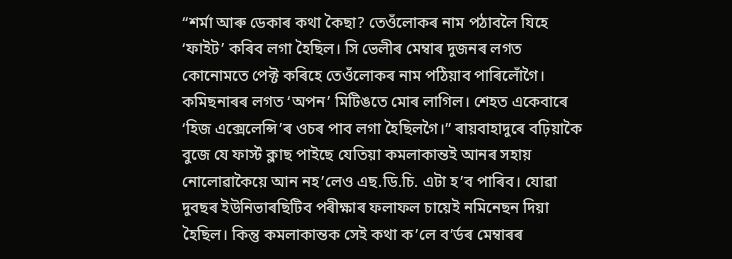“শৰ্মা আৰু ডেকাৰ কথা কৈছা? তেওঁলোকৰ নাম পঠাবলৈ যিহে ‘ফাইট’ কৰিব লগা হৈছিল। সি ভেলীৰ মেম্বাৰ দুজনৰ লগত কোনোমতে পেক্ট কৰিহে তেওঁলোকৰ নাম পঠিয়াব পাৰিলোঁগৈ। কমিছনাৰৰ লগত ‘অপন’ মিটিঙতে মোৰ লাগিল। শেহত একেবাৰে ‘হিজ এক্সেলেন্সি’ৰ ওচৰ পাব লগা হৈছিলগৈ।” ৰায়বাহাদুৰে বঢ়িয়াকৈ বুজে যে ফার্স্ট ক্লাছ পাইছে যেতিয়া কমলাকান্তই আনৰ সহায় নোলোৱাকৈয়ে আন নহ’লেও এছ.ডি.চি. এটা হ’ব পাৰিব। যোৱা দুবছৰ ইউনিভাৰছিটিব পৰীক্ষাৰ ফলাফল চায়েই নমিনেছন দিয়া হৈছিল। কিন্তু কমলাকান্তক সেই কথা ক’লে ব’ৰ্ডৰ মেম্বাৰৰ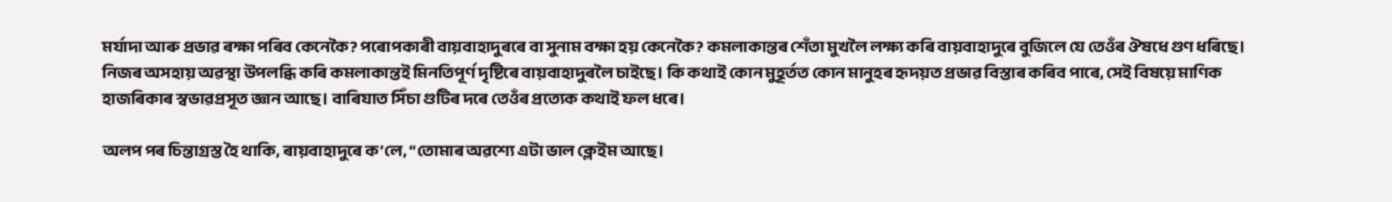মৰ্যাদা আৰু প্ৰভাৱ ৰক্ষা পৰিব কেনেকৈ? পৰোপকাৰী বায়বাহাদুৰৰে বা সুনাম বক্ষা হয় কেনেকৈ? কমলাকান্তৰ শেঁতা মুখলৈ লক্ষ্য কৰি বায়বাহাদুৰে বুজিলে যে তেওঁৰ ঔষধে গুণ ধৰিছে। নিজৰ অসহায় অৱস্থা উপলব্ধি কৰি কমলাকান্তই মিনতিপূর্ণ দৃষ্টিৰে বায়বাহাদুৰলৈ চাইছে। কি কথাই কোন মুহূর্তত কোন মানুহৰ হৃদয়ত প্ৰভাৱ বিস্তাৰ কৰিব পাৰে, সেই বিষয়ে মাণিক হাজৰিকাৰ স্বভাৱপ্রসূত জ্ঞান আছে। বাৰিযাত সিঁচা গুটিৰ দৰে তেওঁৰ প্ৰত্যেক কথাই ফল ধৰে।

অলপ পৰ চিন্তাগ্রস্ত হৈ থাকি, ৰায়বাহাদুৰে ক’লে, “তোমাৰ অৱশ্যে এটা ভাল ক্লেইম আছে।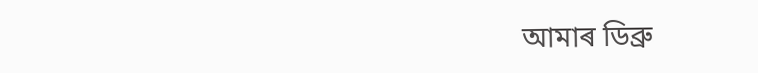আমাৰ ডিব্ৰু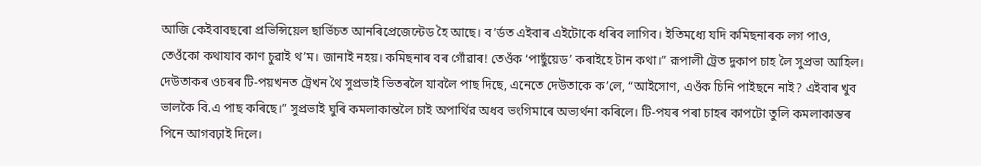আজি কেইবাবছৰো প্রভিন্সিয়েল ছার্ভিচত আনৰিপ্রেজেন্টেড হৈ আছে। ব’ৰ্ডত এইবাৰ এইটোকে ধৰিব লাগিব। ইতিমধ্যে যদি কমিছনাৰক লগ পাও, তেওঁকো কথাযাব কাণ চুৱাই থ’ম। জানাই নহয়। কমিছনাৰ বৰ গোঁৱাৰ! তেওঁক ‘পাছুঁয়েড’ কৰাইহে টান কথা।” রূপালী ট্রেত দুকাপ চাহ লৈ সুপ্রভা আহিল। দেউতাকৰ ওচৰৰ টি-পয়খনত ট্রেখন থৈ সুপ্রভাই ভিতৰলৈ যাবলৈ পাছ দিছে, এনেতে দেউতাকে ক’লে, “আইসোণ, এওঁক চিনি পাইছনে নাই? এইবাৰ খুব ভালকৈ বি.এ পাছ কৰিছে।” সুপ্রভাই ঘুৰি কমলাকান্তলৈ চাই অপার্থির অধব ভংগিমাৰে অভ্যর্থনা কৰিলে। টি-পযৰ পৰা চাহৰ কাপটো তুলি কমলাকান্তৰ পিনে আগবঢ়াই দিলে।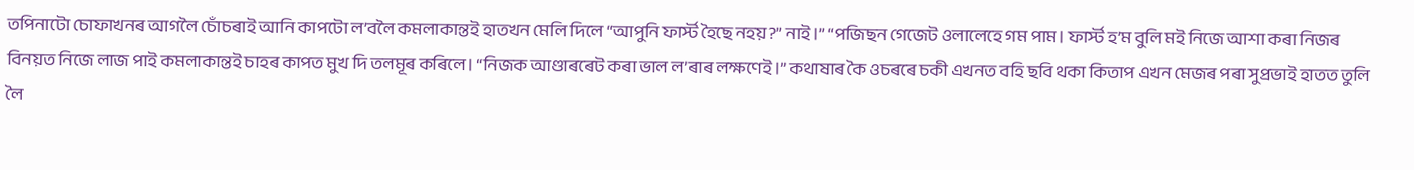তপিনাটো চোফাখনৰ আগলৈ চোঁচৰাই আনি কাপটো ল’বলৈ কমলাকান্তই হাতখন মেলি দিলে “আপুনি ফার্স্ট হৈছে নহয়?” নাই।” “পজিছন গেজেট ওলালেহে গম পাম। ফার্স্ট হ’ম বুলি মই নিজে আশা কৰা নিজৰ বিনয়ত নিজে লাজ পাই কমলাকান্তই চাহৰ কাপত মুখ দি তলমূৰ কৰিলে। “নিজক আণ্ডাৰৰেট কৰা ভাল ল’ৰাৰ লক্ষণেই।” কথাষাৰ কৈ ওচৰৰে চকী এখনত বহি ছবি থকা কিতাপ এখন মেজৰ পৰা সুপ্ৰভাই হাতত তুলি লৈ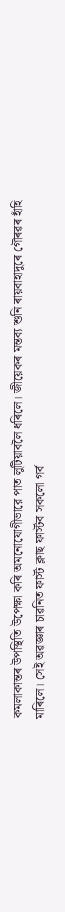কমলাকান্তৰ উপস্থিতি উপেক্ষা কৰি অমনোযোগীভারে পাত লুটিয়াবলৈ ধৰিলে। জীয়েকৰ মন্তব্য শুনি ৰায়বাহাদুৰে গৌৰৱৰ হাঁহি মাৰিলে। সেই অৱজ্ঞাৰ চাৱনিত ফার্স্ট ক্লাছ ফার্স্টব সকলো গৰ্ব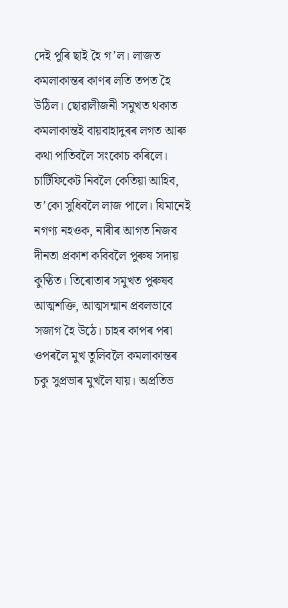দেই পুৰি ছাই হৈ গ’ল। লাজত কমলাকান্তৰ কাণৰ লতি তপত হৈ উঠিল। ছোৱালীজনী সমুখত থকাত কমলাকান্তই বায়বাহাদুৰৰ লগত আৰু কথা পাতিবলৈ সংকোচ কৰিলে। চার্টিফিকেট নিবলৈ কেতিয়া আহিব, ত’কো সুধিবলৈ লাজ পালে। যিমানেই নগণ্য নহওক, নাৰীৰ আগত নিজব দীনতা প্রকাশ কবিবলৈ পুৰুষ সদায় কুণ্ঠিত। তিৰোতাৰ সমুখত পুৰুষব আত্মশক্তি, আত্মসন্মান প্রবলভাবে সজাগ হৈ উঠে। চাহৰ কাপৰ পৰা ওপৰলৈ মুখ তুলিবলৈ কমলাকান্তৰ চকু সুপ্ৰভাৰ মুখলৈ যায়। অপ্রতিভ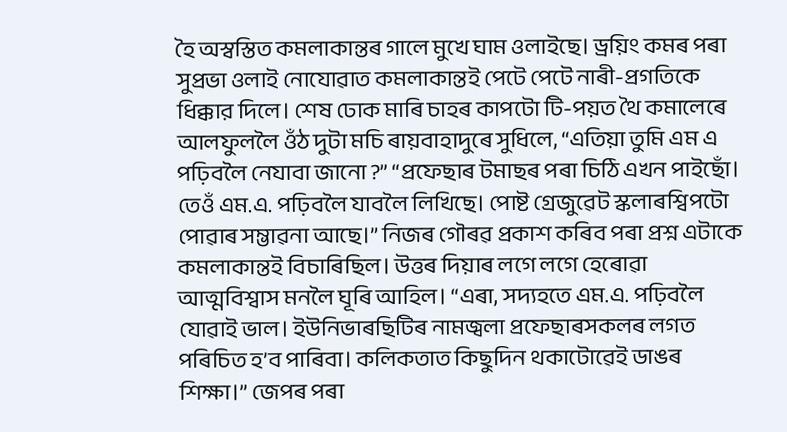হৈ অস্বস্তিত কমলাকান্তৰ গালে মুখে ঘাম ওলাইছে। ড্রয়িং কমৰ পৰা সুপ্রভা ওলাই নোযোৱাত কমলাকান্তই পেটে পেটে নাৰী-প্রগতিকে ধিক্কার দিলে। শেষ ঢোক মাৰি চাহৰ কাপটো টি-পয়ত থৈ কমালেৰে আলফুললৈ ওঁঠ দুটা মচি ৰায়বাহাদুৰে সুধিলে, “এতিয়া তুমি এম এ পঢ়িবলৈ নেযাবা জানো ?” “প্ৰফেছাৰ টমাছৰ পৰা চিঠি এখন পাইছোঁ। তেওঁ এম.এ. পঢ়িবলৈ যাবলৈ লিখিছে। পোষ্ট গ্রেজুৱেট স্কলাৰশ্বিপটো পোৱাৰ সম্ভাৱনা আছে।” নিজৰ গৌৰৱ প্ৰকাশ কৰিব পৰা প্ৰশ্ন এটাকে কমলাকান্তই বিচাৰিছিল। উত্তৰ দিয়াৰ লগে লগে হেৰোৱা আত্মবিশ্বাস মনলৈ ঘূৰি আহিল। “এৰা, সদ্যহতে এম.এ. পঢ়িবলৈ যোৱাই ভাল। ইউনিভাৰছিটিৰ নামজ্বলা প্ৰফেছাৰসকলৰ লগত পৰিচিত হ’ব পাৰিবা। কলিকতাত কিছুদিন থকাটোৱেই ডাঙৰ শিক্ষা।” জেপৰ পৰা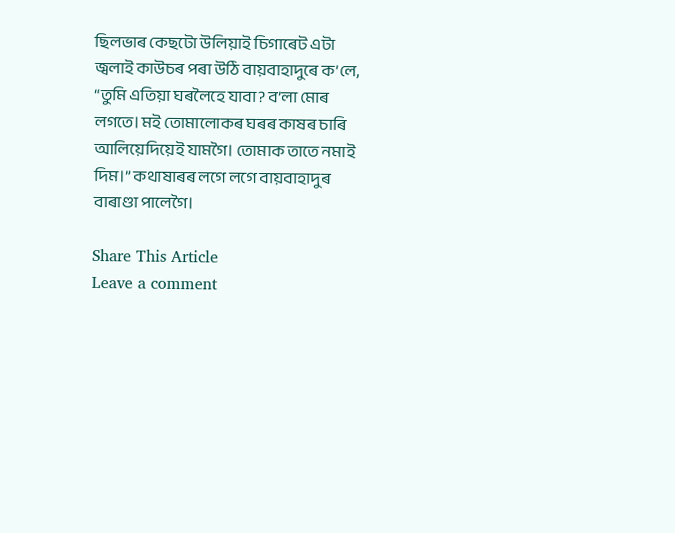ছিলভাৰ কেছটো উলিয়াই চিগাৰেট এটা জ্বলাই কাউচৰ পৰা উঠি বায়বাহাদুৰে ক’লে, “তুমি এতিয়া ঘৰলৈহে যাবা? ব’লা মোৰ লগতে। মই তোমালোকৰ ঘৰৰ কাষৰ চাৰি আলিয়েদিয়েই যামগৈ। তোমাক তাতে নমাই দিম।” কথাষাৰৰ লগে লগে বায়বাহাদুৰ বাৰাণ্ডা পালেগৈ।

Share This Article
Leave a comment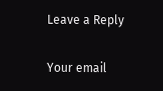Leave a Reply

Your email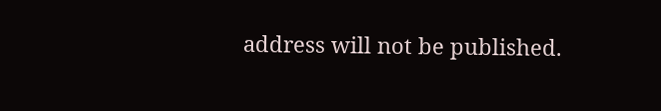address will not be published.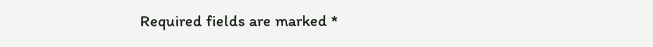Required fields are marked *